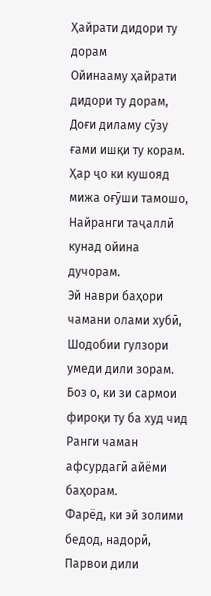Ҳайрати дидори ту дорам
Ойинааму ҳайрати дидори ту дорам,
Доғи диламу сӯзу ғами ишқи ту корам.
Ҳар ҷо ки кушояд мижа оғӯши тамошо,
Найранги таҷаллӣ кунад ойина дучорам.
Эй наври баҳори чамани олами хубӣ,
Шодобии гулзори умеди дили зорам.
Боз о, ки зи сармои фироқи ту ба худ чид
Ранги чаман афсурдагӣ айёми баҳорам.
Фарёд, ки эй золими бедод, надорӣ,
Парвои дили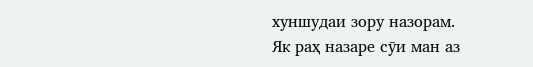хуншудаи зору назорам.
Як раҳ назаре сӯи ман аз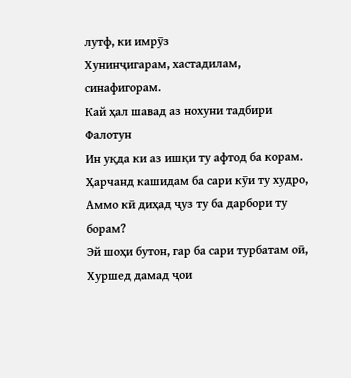лутф, ки имрӯз
Хунинҷигарам, хастадилам, синафигорам.
Кай ҳал шавад аз нохуни тадбири Фалотун
Ин уқда ки аз ишқи ту афтод ба корам.
Ҳарчанд кашидам ба сари кӯи ту худро,
Аммо кӣ диҳад ҷуз ту ба дарбори ту борам?
Эй шоҳи бутон, гар ба сари турбатам оӣ,
Хуршед дамад ҷои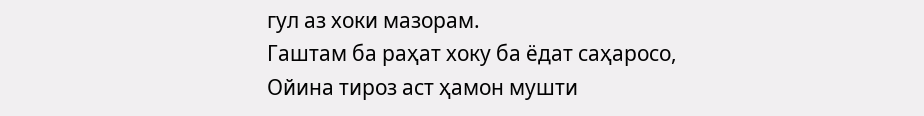гул аз хоки мазорам.
Гаштам ба раҳат хоку ба ёдат саҳаросо,
Ойина тироз аст ҳамон мушти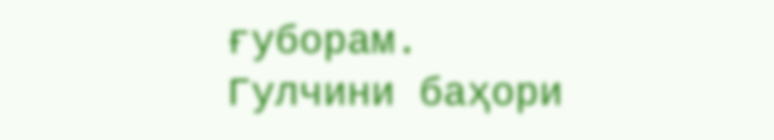ғуборам.
Гулчини баҳори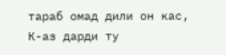тараб омад дили он кас,
К-аз дарди ту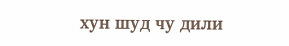хун шуд чу дили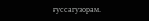ғуссагузорам.